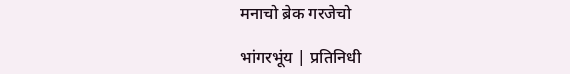मनाचो ब्रेक गरजेचो

भांगरभूंय | प्रतिनिधी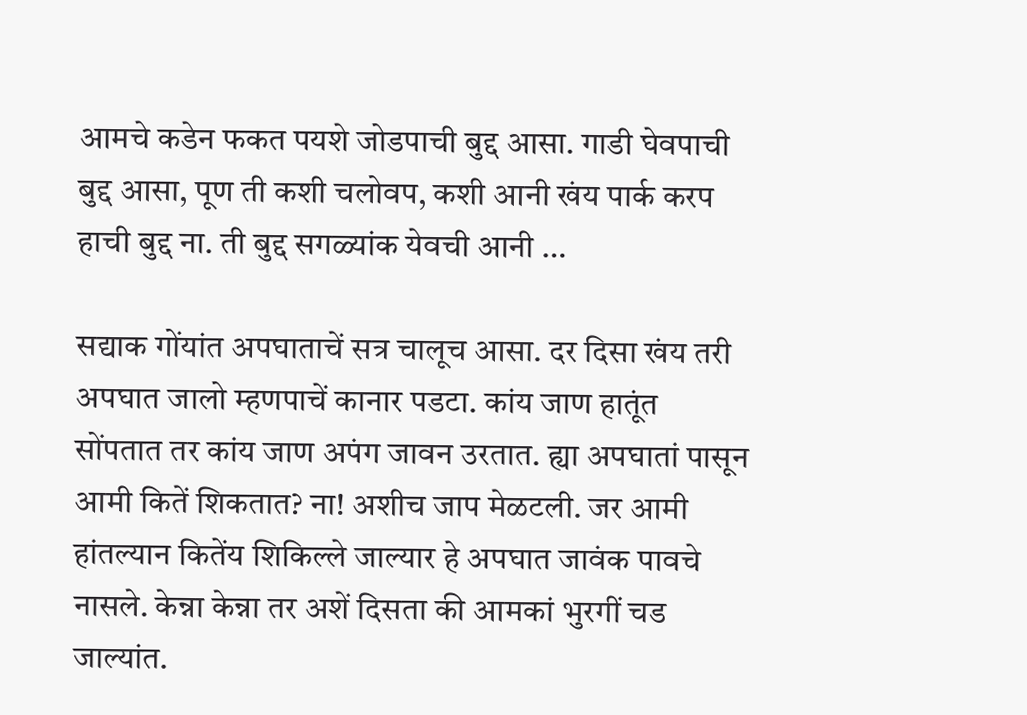आमचे कडेन फकत पयशे जोडपाची बुद्द आसा. गाडी घेवपाची बुद्द आसा, पूण ती कशी चलोवप, कशी आनी खंय पार्क करप हाची बुद्द ना. ती बुद्द सगळ्यांक येवची आनी …

सद्याक गोंयांत अपघाताचें सत्र चालूच आसा. दर दिसा खंय तरी अपघात जालो म्हणपाचें कानार पडटा. कांय जाण हातूंत
सोंपतात तर कांय जाण अपंग जावन उरतात. ह्या अपघातां पासून आमी कितें शिकतात? ना! अशीच जाप मेळटली. जर आमी हांतल्यान कितेंय शिकिल्ले जाल्यार हे अपघात जावंक पावचे नासले. केन्ना केन्ना तर अशें दिसता की आमकां भुरगीं चड जाल्यांत.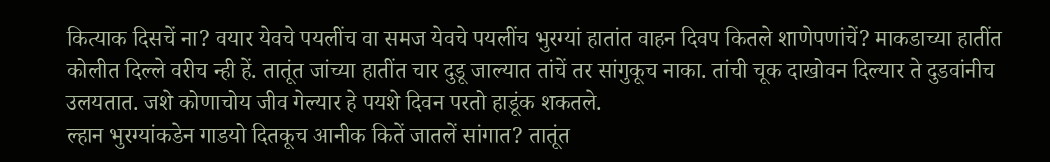कित्याक दिसचें ना? वयार येवचे पयलींच वा समज येवचे पयलींच भुरग्यां हातांत वाहन दिवप कितले शाणेपणांचें? माकडाच्या हातींत कोलीत दिल्ले वरीच न्ही हें. तातूंत जांच्या हातींत चार दुडू जाल्यात तांचें तर सांगुकूच नाका. तांची चूक दाखोवन दिल्यार ते दुडवांनीच उलयतात. जशे कोणाचोय जीव गेल्यार हे पयशे दिवन परतो हाडूंक शकतले.
ल्हान भुरग्यांकडेन गाडयो दितकूच आनीक कितें जातलें सांगात? तातूंत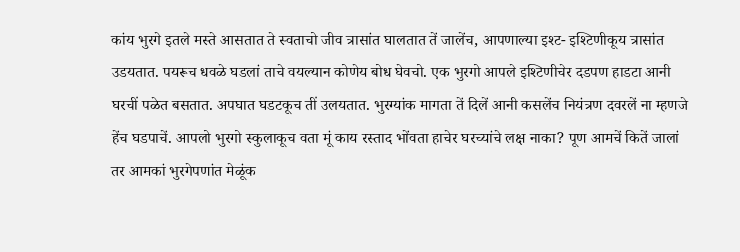कांय भुरगे इतले मस्ते आसतात ते स्वताचो जीव त्रासांत घालतात तें जालेंच, आपणाल्या इश्ट- इश्टिणीकूय त्रासांत उडयतात. पयरूच धवळे घडलां ताचे वयल्यान कोणेय बोध घेवचो. एक भुरगो आपले इश्टिणीचेर दडपण हाडटा आनी घरचीं पळेत बसतात. अपघात घडटकूच तीं उलयतात. भुरग्यांक मागता तें दिलें आनी कसलेंच नियंत्रण दवरलें ना म्हणजे हेंच घडपाचें. आपलो भुरगो स्कुलाकूच वता मूं काय रस्ताद भोंवता हाचेर घरच्यांचे लक्ष नाका? पूण आमचें कितें जालां तर आमकां भुरगेपणांत मेळूंक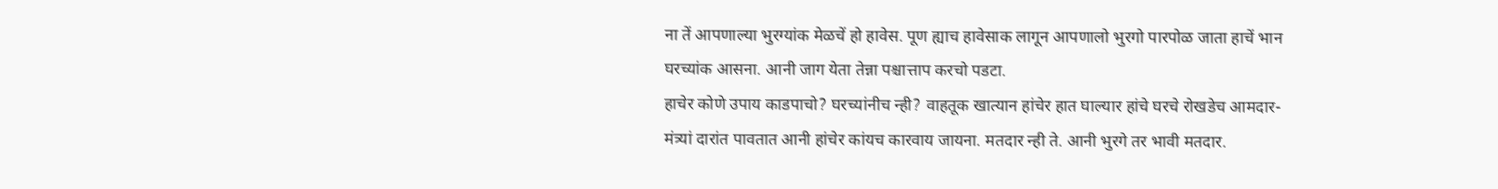ना तें आपणाल्या भुरग्यांक मेळचें हो हावेस. पूण ह्याच हावेसाक लागून आपणालो भुरगो पारपोळ जाता हाचें भान घरच्यांक आसना. आनी जाग येता तेन्ना पश्चात्ताप करचो पडटा.
हाचेर कोणे उपाय काडपाचो? घरच्यांनीच न्ही? वाहतूक खात्यान हांचेर हात घाल्यार हांचे घरचे रोखडेच आमदार- मंत्र्यां दारांत पावतात आनी हांचेर कांयच कारवाय जायना. मतदार न्ही ते. आनी भुरगे तर भावी मतदार.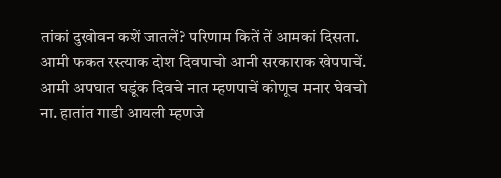तांकां दुखोवन कशें जातलें? परिणाम कितें तें आमकां दिसता. आमी फकत रस्त्याक दोश दिवपाचो आनी सरकाराक खेपपाचें. आमी अपघात घडूंक दिवचे नात म्हणपाचें कोणूच मनार घेवचो ना. हातांत गाडी आयली म्हणजे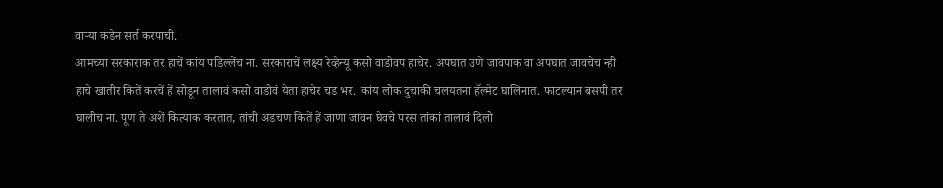वार्‍या कडेन सर्त करपाची.
आमच्या सरकाराक तर हाचें कांय पडिल्लेंच ना. सरकाराचें लक्ष्य रेव्हेन्यू कसो वाडोवप हाचेर. अपघात उणे जावपाक वा अपघात जावचेच न्ही हाचे खातीर कितें करचें हें सोडून तालावं कसो वाडोवं येता हाचेर चड भर. कांय लोक दुचाकी चलयतना हॅल्मेट घालिनात. फाटल्यान बसपी तर घालीच ना. पूण ते अशें कित्याक करतात, तांची अडचण कितें हें जाणा जावन घेवचे परस तांकां तालावं दिलो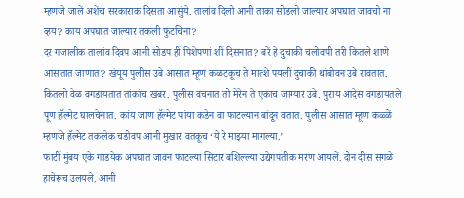म्हणजे जालें अशेंच सरकाराक दिसता आसुंये. तालांव दिलो आनी ताका सोडलो जाल्यार अपघात जावचो ना व्हय? काय अपघात जाल्यार तकली फुटचिना?
दर गजालीक तालांव दिवप आनी सोडप हीं पिशेपणां शीं दिसनात? बरें हे दुचाकी चलोवपी तरी कितले शाणे आसतात जाणात? खंयूय पुलीस उबे आसात म्हूण कळटकूच ते मात्शे पयलीं दुचाकी थांबोवन उबे रावतात. कितलो वेळ वगडायतात तांकांच खबर. पुलीस वचनात तो मेरेन ते एकाच जाग्यार उबे. पुराय आदेस वगडायतले पूण हॅल्मेट घालचेनात. कांय जाण हॅल्मेट पांया कडेन वा फाटल्यान बांदून वतात. पुलीस आसात म्हूण कळ्ळें म्हणजे हॅल्मेट तकलेक चडोवप आनी मुखार वतकूच ‘ये रे माझ्या मागल्या.’
फाटीं मुंबय एके गाडयेक अपघात जावन फाटल्या सिटार बशिल्ल्या उद्येगपतीक मरण आयलें. दोन दीस सगळे हाचेरूच उलयले. आनी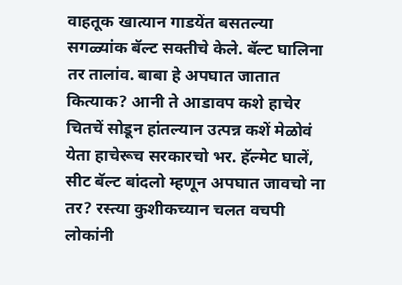वाहतूक खात्यान गाडयेंत बसतल्या सगळ्यांक बॅल्ट सक्तीचे केले. बॅल्ट घालिना तर तालांव. बाबा हे अपघात जातात कित्याक? आनी ते आडावप कशे हाचेर चितचें सोडून हांतल्यान उत्पन्न कशें मेळोवं येता हाचेरूच सरकारचो भर. हॅल्मेट घालें, सीट बॅल्ट बांदलो म्हणून अपघात जावचो ना तर? रस्त्या कुशीकच्यान चलत वचपी लोकांनी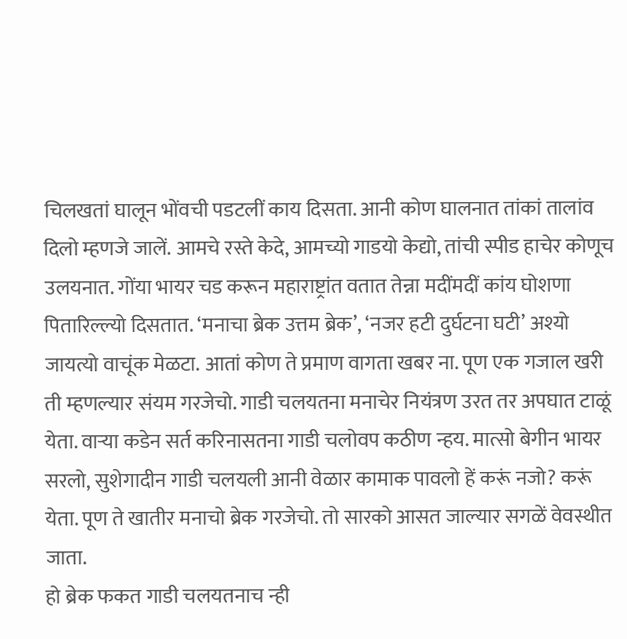चिलखतां घालून भोंवची पडटलीं काय दिसता. आनी कोण घालनात तांकां तालांव दिलो म्हणजे जालें. आमचे रस्ते केदे, आमच्यो गाडयो केद्यो, तांची स्पीड हाचेर कोणूच उलयनात. गोंया भायर चड करून महाराष्ट्रांत वतात तेन्ना मदींमदीं कांय घोशणा पितारिल्ल्यो दिसतात. ‘मनाचा ब्रेक उत्तम ब्रेक’, ‘नजर हटी दुर्घटना घटी’ अश्यो जायत्यो वाचूंक मेळटा. आतां कोण ते प्रमाण वागता खबर ना. पूण एक गजाल खरी ती म्हणल्यार संयम गरजेचो. गाडी चलयतना मनाचेर नियंत्रण उरत तर अपघात टाळूं येता. वार्‍या कडेन सर्त करिनासतना गाडी चलोवप कठीण न्हय. मात्सो बेगीन भायर सरलो, सुशेगादीन गाडी चलयली आनी वेळार कामाक पावलो हें करूं नजो? करूं येता. पूण ते खातीर मनाचो ब्रेक गरजेचो. तो सारको आसत जाल्यार सगळें वेवस्थीत जाता.
हो ब्रेक फकत गाडी चलयतनाच न्ही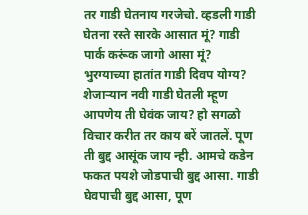तर गाडी घेतनाय गरजेचो. व्हडली गाडी घेतना रस्ते सारके आसात मूं? गाडी पार्क करूंक जागो आसा मूं? भुरग्याच्या हातांत गाडी दिवप योग्य? शेजार्‍यान नवी गाडी घेतली म्हूण आपणेय ती घेवंक जाय? हो सगळो विचार करीत तर काय बरें जातलें. पूण ती बुद्द आसूंक जाय न्ही. आमचे कडेन फकत पयशे जोडपाची बुद्द आसा. गाडी घेवपाची बुद्द आसा, पूण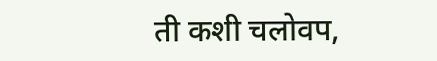ती कशी चलोवप,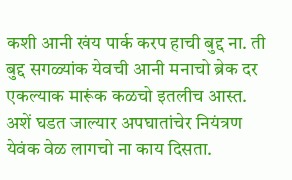कशी आनी खंय पार्क करप हाची बुद्द ना. ती बुद्द सगळ्यांक येवची आनी मनाचो ब्रेक दर एकल्याक मारूंक कळचो इतलीच आस्त. अशें घडत जाल्यार अपघातांचेर नियंत्रण येवंक वेळ लागचो ना काय दिसता.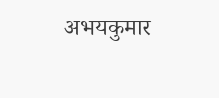अभयकुमार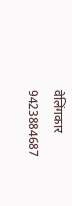वेलिंगकार
9423884687